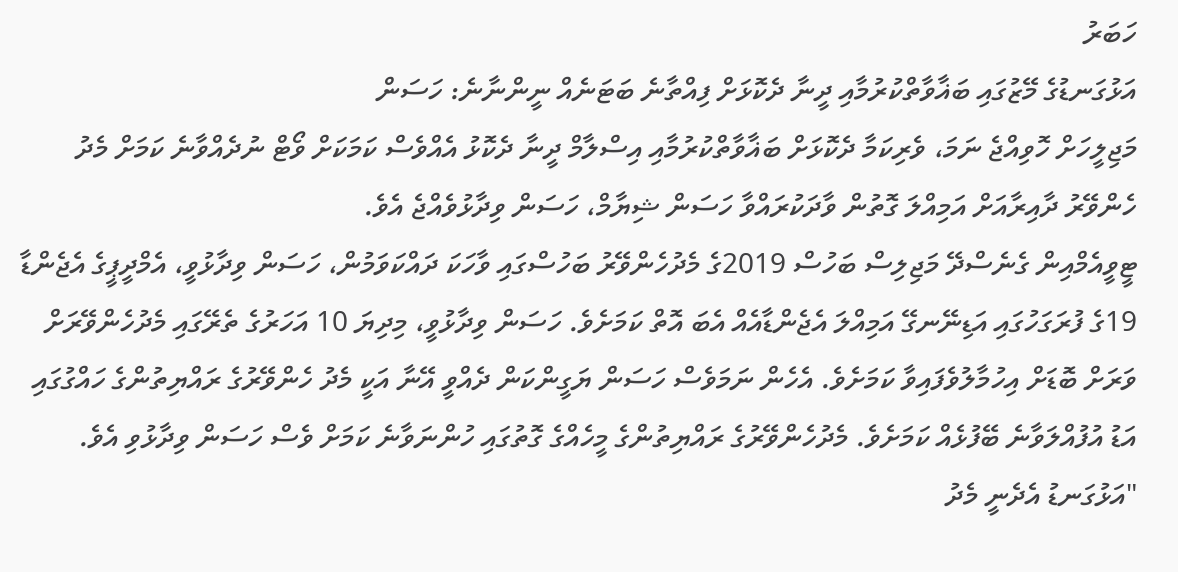ހަބަރު
އަޅުގަނޑުގެ މޭޒުގައި ބަޣާވާތްކުރުމާއި ދީނާ ދެކޮޅަށް ފިއްތާނެ ބަޓަނެއް ނީންނާނެ: ހަސަން
މަޖިލީހަށް ހޮވިއްޖެ ނަމަ، ވެރިކަމާ ދެކޮޅަށް ބަޣާވާތްކުރުމާއި އިސްލާމް ދީނާ ދެކޮޅު އެއްވެސް ކަމަކަށް ވޯޓް ނުދެއްވާނެ ކަމަށް މެދު ހެންވޭރު ދާއިރާއަށް އަމިއްލަ ގޮތުން ވާދަކުރައްވާ ހަސަން ޝިޔާމް، ހަސަން ވިދާޅުވެއްޖެ އެވެ.
ޓީވީއެމްއިން ގެނެސްދޭ މަޖިލިސް ބަހުސް 2019ގެ މެދުހެންވޭރު ބަހުސްގައި ވާހަކަ ދައްކަވަމުން، ހަސަން ވިދާޅުވީ، އެމްދީޕީގެ އެޖެންޑާ 19ގެ ފުރަގަހުގައި އަޑިނޭނގޭ އަމިއްލަ އެޖެންޑާއެއް އެބަ އޮތް ކަމަށެވެ. ހަސަން ވިދާޅުވީ، މިދިޔަ 10 އަހަރުގެ ތެރޭގައި މެދުހެންވޭރަށް ވަރަށް ބޮޑަށް އިހުމާލުވެފައިވާ ކަމަށެވެ. އެހެން ނަމަވެސް ހަސަން ޔަގީންކަން ދެއްވީ އޭނާ އަކީ މެދު ހެންވޭރުގެ ރައްޔިތުންގެ ހައްގުގައި އަޑު އުފުއްލަވާނެ ބޭފުޅެއް ކަމަށެވެ. މެދުހެންވޭރުގެ ރައްޔިތުންގެ މީހެއްގެ ގޮތުގައި ހުންނަވާނެ ކަމަށް ވެސް ހަސަން ވިދާޅުވި އެވެ.
"އަޅުގަނޑު އެދެނީ މެދު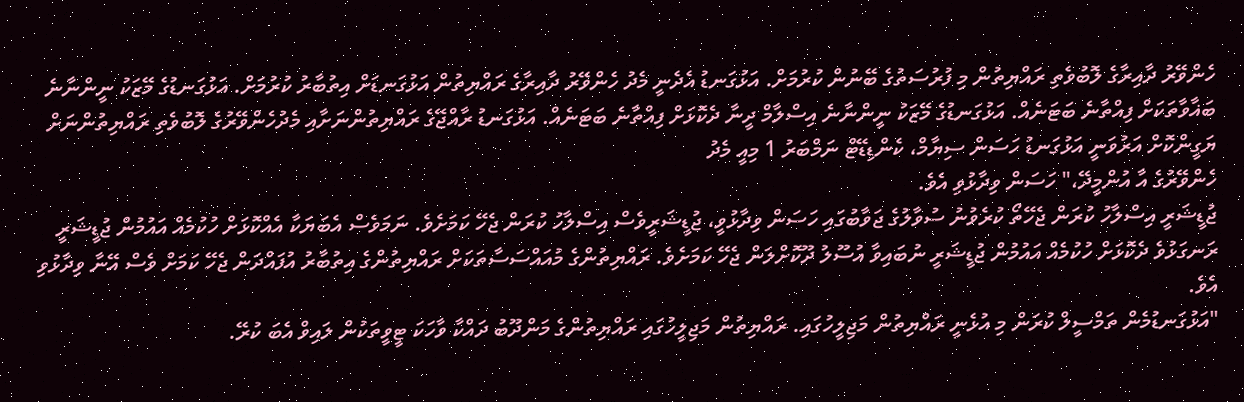ހެންވޭރު ދާއިރާގެ ލޮބުވެތި ރައްޔިތުން މި ފުރުސަތުގެ ބޭނުން ކުރުމަށް. އަޅުގަނޑު އެދެނީ މެދު ހެންވޭރު ދާއިރާގެ ރައްޔިތުން އަޅުގަނޑަށް އިތުބާރު ކުރުމަށް. އަޅުގަނޑުގެ މޭޒަކު ނީންނާނެ ބަޣާވާތަކަށް ފިއްތާނެ ބަޓަނެއް. އަޅުގަނޑުގެ މޭޒަކު ނީންނާނެ އިސްލާމް ދީނާ ދެކޮޅަށް ފިއްތާނެ ބަޓަނެއް. އަޅުގަނޑު ރާއްޖޭގެ ރައްޔިތުންނަށާއި މެދުހެންވޭރުގެ ލޮބުވެތި ރައްޔިތުންނަށް ޔަގީންކޮށް އަރުވަނީ އަޅުގަނޑު ހަސަން ސިޔާމް، ކެންޑިޑޭޓް ނަމްބަރު 1 މިއީ މެދު
ހެންވޭރުގެ އާ އުންމީދޭ،" ހަސަން ވިދާޅުވި އެވެ.
ޖުޑީޝަރީ އިސްލާހު ކުރަން ޖެހޭތޯ ކުރެވުނު ސުވާލުގެ ޖަވާބުގައި ހަސަން ވިދާޅުވީ، ޖުޑީޝަރީވެސް އިސްލާހު ކުރަން ޖެހޭ ކަމަށެވެ. ނަމަވެސް އެބަޔަކާ އެއްކޮޅަށް ހުކުމެއް އައުމުން ޖުޑީޝަރީ ރަނގަޅުވެ ދެކޮޅަށް ހުކުމެއް އައުމުން ޖުޑީޝަރީ ނުބައިވާ އުސޫލު ދޫކޮށްލަން ޖެހޭ ކަމަށެވެ. ރައްޔިތުންގެ މުއައްސަސާތަކަށް ރައްޔިތުންގެ އިތުބާރު އުފައްދަން ޖެހޭ ކަމަށް ވެސް އޭނާ ވިދާޅުވި އެވެ.
"އަޅުގަނޑުމެން ތަމްސީލް ކުރަން މި އުޅެނީ ރައްޔިތުން މަޖިލީހުގައި. ރައްޔިތުން މަޖިލީހުގައި ރައްޔިތުންގެ މަންދޫބު ދައްކާ ވާހަކަ ޓީވީތަކުން ލައިވް އެބަ ކުރޭ.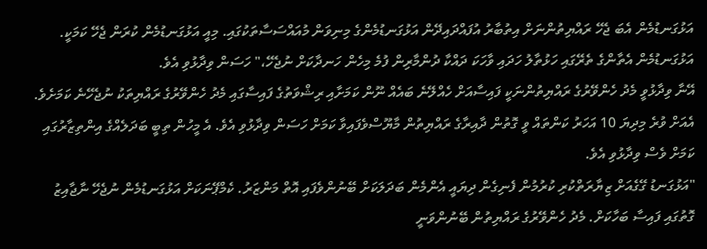އަޅުގަނޑުމެން އެބަ ޖެހޭ ރައްޔިތުންނަށް އިތުބާރު އުފައްދައިދޭން އަޅުގަނޑުމެންގެ މިނިވަން މުއައްސަސާތަކުގައި. މިއީ އަޅުގަނޑުމެން ކުރަން ޖެހޭ ކަމަކީ. އަޅުގަނޑުމެން އެތާންގެ ތެރޭގައި ހަޅުތާލު ހަދައި ވާހަކަ ދައްކާ ދުންމާރިން ފުމެ މިހެން ހަނދާކަށް ނުޖެހޭ،" ހަސަން ވިދާޅުވި އެވެ.
އޭނާ ވިދާޅުވީ މެދު ހެންވޭރުގެ ރައްޔިތުންނަކީ ފައިސާއަށް ހެއްލޭނެ ބައެއް ނޫން ކަމަށާއި ރިޝްވަތުގެ ފައިސާގައި މެދު ހެންވޭރުގެ ރައްޔިތަކު ނުޖެހޭނެ ކަމަށެވެ. އެއަށް ވުރެ މިދިޔަ 10 އަހަރު ކަންތައް ވީ ގޮތުން ދާއިރާގެ ރައްޔިތުން މާޔޫސްވެފައިވާ ކަމަށް ހަސަން ވިދާޅުވި އެވެ. އެ މީހުން ތިބީ ބަދަލެއްގެ އިންތިޒާރުގައި ކަމަށް ވެސް ވިދާޅުވި އެވެ.
"އަޅުގަނޑު ގޭގެއަށް ޒިޔާރަތްކުރި ކުރުމުން ފެނިގެން ދިޔައީ އެންމެން ބަދަލަކަށް ބޭނުންވެފައި އޮތް މަންޒަރު. ކެމްޕޭނަކަށް އަޅުގަނޑުމެން ނުޖެހޭ ނާޖާއިޒު ގޮތުގައި ފައިސާ ބަހާކަށް. މެދު ހެންވޭރުގެ ރައްޔިތުން ބޭނުންވަނީ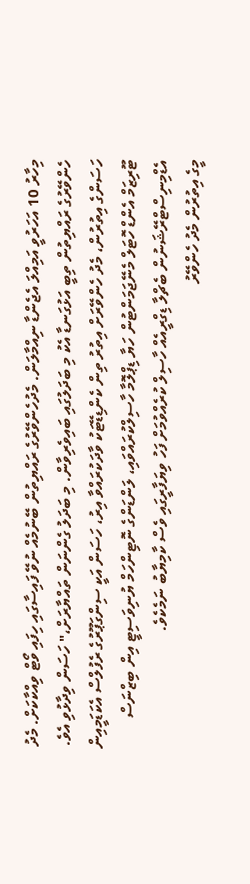މިހާރު 10 އަހަރުވީ އަމިއްލަ އެޖެންޑާ ނިއްމާލަން. މެދުހެންވޭރުގެ ރައްޔިތުން ބޭނުމެއް ނުވޭ ފައިސާގައި ހިފައި ވޯޓް ވިއްކާކަށް. މެދު ހެންވޭރުގެ ރައްޔިތުން ތިބީ އަޅުގަނޑާ އެކު މި ބަދަލުގައި ބައިވެރިވާން. މި ބަދަލު ގެންނަން ތައްޔާރަށް،" ހަސަން ވިދާޅުވި އެވެ.
ހަސަންގެ އިތުރުން، މެދު ހެންވޭރަށް އިތުރު ތިން ކެންޑިޑޭޓަކު ވާދަކުރައްވާ އިރު، ހަސަން އަކީ ސިންގަޕޫރުގެ ރެފުލްސް އެކަޑަމީއިން ޓޫރިޒަމް އެންޑް ހޮޓަލް މެނޭޖަމަންޓުން ހަޔާ ޑިޕްލޮމާ ހާސިލްކުރައްވައި، ލަންޑަންގެ ނޮޓިންހަމް ޔުނިވަސިޓީ އިން ބިޒްނަސް އެޑްމިނިސްޓްރޭޝަނުން ބެޗްލާ ޑިގްރީއެއް ހާސިލް ކުރެއްވުމަށް ފަހު ވިޔަފާރީގައި ވެސް ކާމިޔާބު ނަމެކެވެ.
މީގެ އިތުރުން މެދު ހެންވޭރު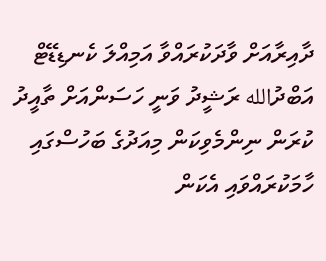ދާއިރާއަށް ވާދަކުރައްވާ އަމިއްލަ ކެނޑިޑޭޓް އަބްދުالله ރަޝީދު ވަނީ ހަސަންއަށް ތާއީދު ކުރަން ނިންމެވިކަން މިއަދުގެ ބަހުސްގައި ހާމަކުރައްވައި އެކަން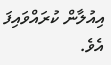އިއުލާން ކުރައްވައިފަ އެވެ.